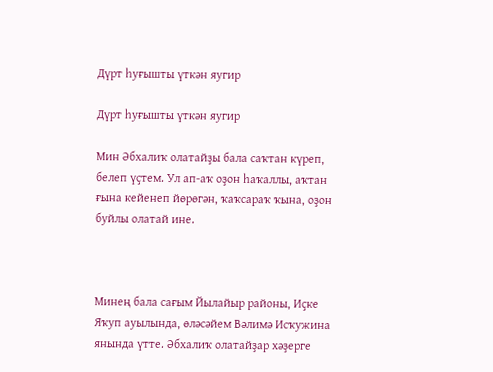Дүрт һуғышты үткән яугир

Дүрт һуғышты үткән яугир

Мин Әбхалиҡ олатайҙы бала саҡтан күреп, белеп үҫтем. Ул ап-аҡ оҙон һаҡаллы, аҡтан ғына кейенеп йөрөгән, ҡаҡсараҡ ҡына, оҙон буйлы олатай ине.



Минең бала сағым Йылайыр районы, Иҫке Яҡуп ауылында, өләсәйем Вәлимә Исҡужина янында үтте. Әбхалиҡ олатайҙар хәҙерге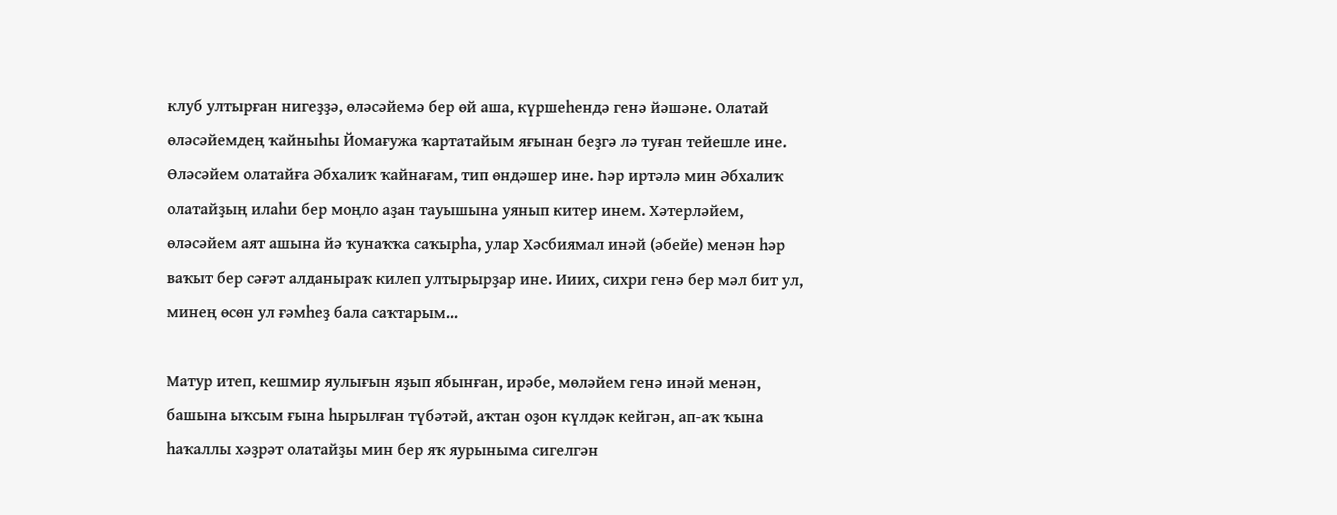клуб ултырған нигеҙҙә, өләсәйемә бер өй аша, күршеһендә генә йәшәне. Олатай өләсәйемдең ҡайныһы Йомағужа ҡартатайым яғынан беҙгә лә туған тейешле ине. Өләсәйем олатайға Әбхалиҡ ҡайнағам, тип өндәшер ине. Һәр иртәлә мин Әбхалиҡ олатайҙың илаһи бер моңло аҙан тауышына уянып китер инем. Хәтерләйем, өләсәйем аят ашына йә ҡунаҡҡа саҡырһа, улар Хәсбиямал инәй (әбейе) менән һәр ваҡыт бер сәғәт алданыраҡ килеп ултырырҙар ине. Ииих, сихри генә бер мәл бит ул, минең өсөн ул ғәмһеҙ бала саҡтарым...

Матур итеп, кешмир яулығын яҙып ябынған, ирәбе, мөләйем генә инәй менән, башына ыҡсым ғына һырылған түбәтәй, аҡтан оҙон күлдәк кейгән, ап-аҡ ҡына һаҡаллы хәҙрәт олатайҙы мин бер яҡ яурыныма сигелгән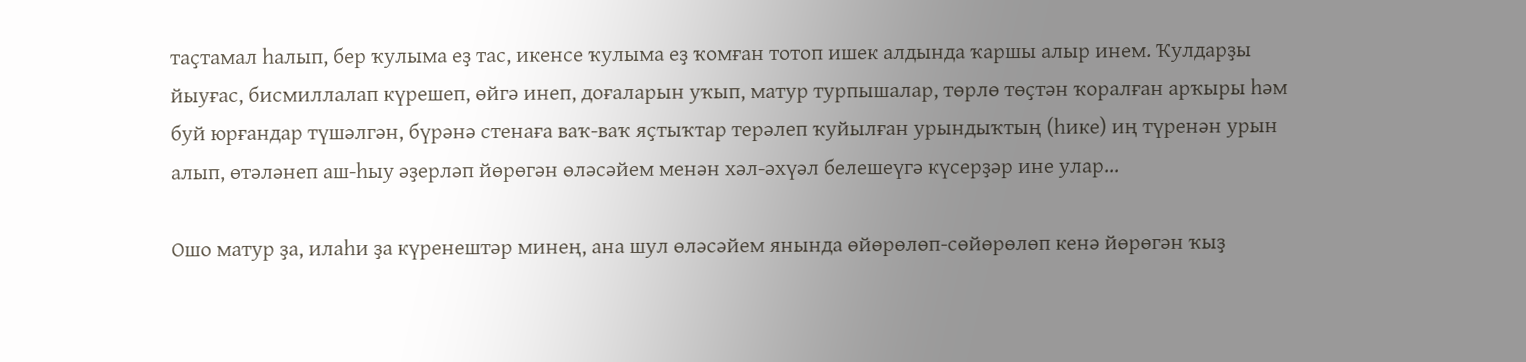таҫтамал һалып, бер ҡулыма еҙ тас, икенсе ҡулыма еҙ ҡомған тотоп ишек алдында ҡаршы алыр инем. Ҡулдарҙы йыуғас, бисмиллалап күрешеп, өйгә инеп, доғаларын уҡып, матур турпышалар, төрлө төҫтән ҡоралған арҡыры һәм буй юрғандар түшәлгән, бүрәнә стенаға ваҡ-ваҡ яҫтыҡтар терәлеп ҡуйылған урындыҡтың (һике) иң түренән урын алып, өтәләнеп аш-һыу әҙерләп йөрөгән өләсәйем менән хәл-әхүәл белешеүгә күсерҙәр ине улар...

Ошо матур ҙа, илаһи ҙа күренештәр минең, ана шул өләсәйем янында өйөрөлөп-сөйөрөлөп кенә йөрөгән ҡыҙ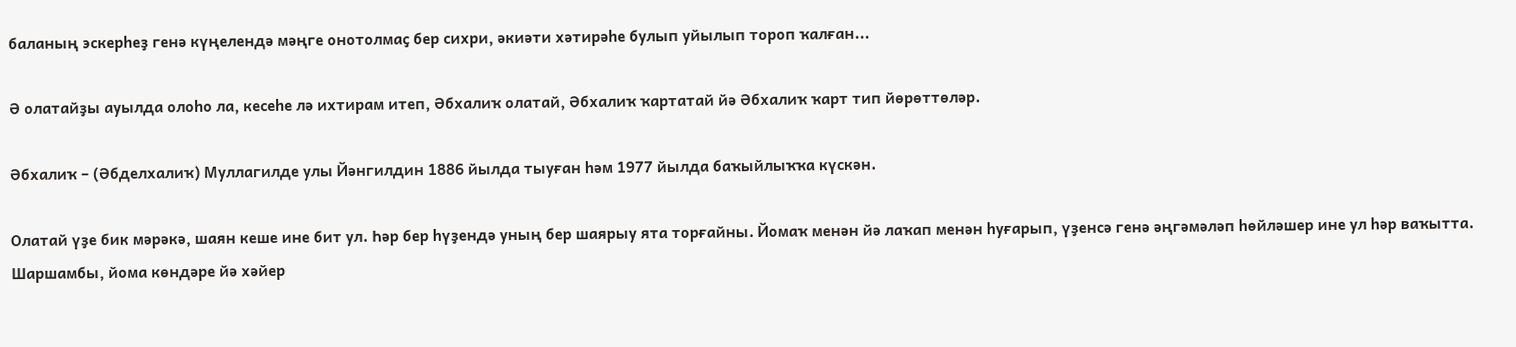баланың эскерһеҙ генә күңелендә мәңге онотолмаҫ бер сихри, әкиәти хәтирәһе булып уйылып тороп ҡалған...

Ә олатайҙы ауылда олоһо ла, кесеһе лә ихтирам итеп, Әбхалиҡ олатай, Әбхалиҡ ҡартатай йә Әбхалиҡ ҡарт тип йөрөттөләр.

Әбхалиҡ – (Әбделхалиҡ) Муллагилде улы Йәнгилдин 1886 йылда тыуған һәм 1977 йылда баҡыйлыҡҡа күскән.

Олатай үҙе бик мәрәкә, шаян кеше ине бит ул. Һәр бер һүҙендә уның бер шаярыу ята торғайны. Йомаҡ менән йә лаҡап менән һуғарып, үҙенсә генә әңгәмәләп һөйләшер ине ул һәр ваҡытта. Шаршамбы, йома көндәре йә хәйер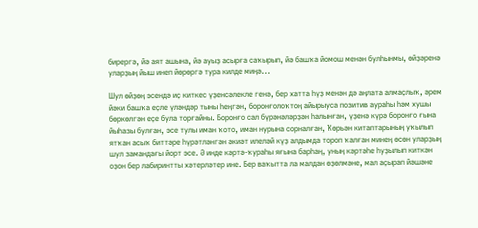бирергә, йә аят ашына, йә ауыҙ асырға саҡырып, йә башҡа йомош менән булһынмы, өйҙәренә уларҙың йыш инеп йөрөргә тура килде миңә...

Шул өйҙөң эсендә иҫ киткес үҙенсәлекле генә, бер хатта һүҙ менән дә аңлата алмаҫлыҡ, әрем йәки башҡа еҫле үләндәр тыны һеңгән, боронғолоҡтоң айырыуса позитив аураһы һәм хушы бөркөлгән еҫе була торғайны. Боронғо сал бүрәнәләрҙән һалынған, үҙенә күрә боронғо ғына йыһазы булған, эсе тулы иман ҡото, иман нурына сорналған, Ҡөрьән китаптарының уҡылып ятҡан асыҡ биттәре һүрәтләнгән әкиәт илеләй күҙ алдымда тороп ҡалған минең өсөн уларҙың шул замандағы йорт эсе. Ә инде кәртә-ҡураһы яғына барһаң, уның кәртәһе һуҙылып киткән оҙон бер лабиринтты хәтерләтер ине. Бер ваҡытта ла малдан өҙөлмәне, мал аҫырап йәшәне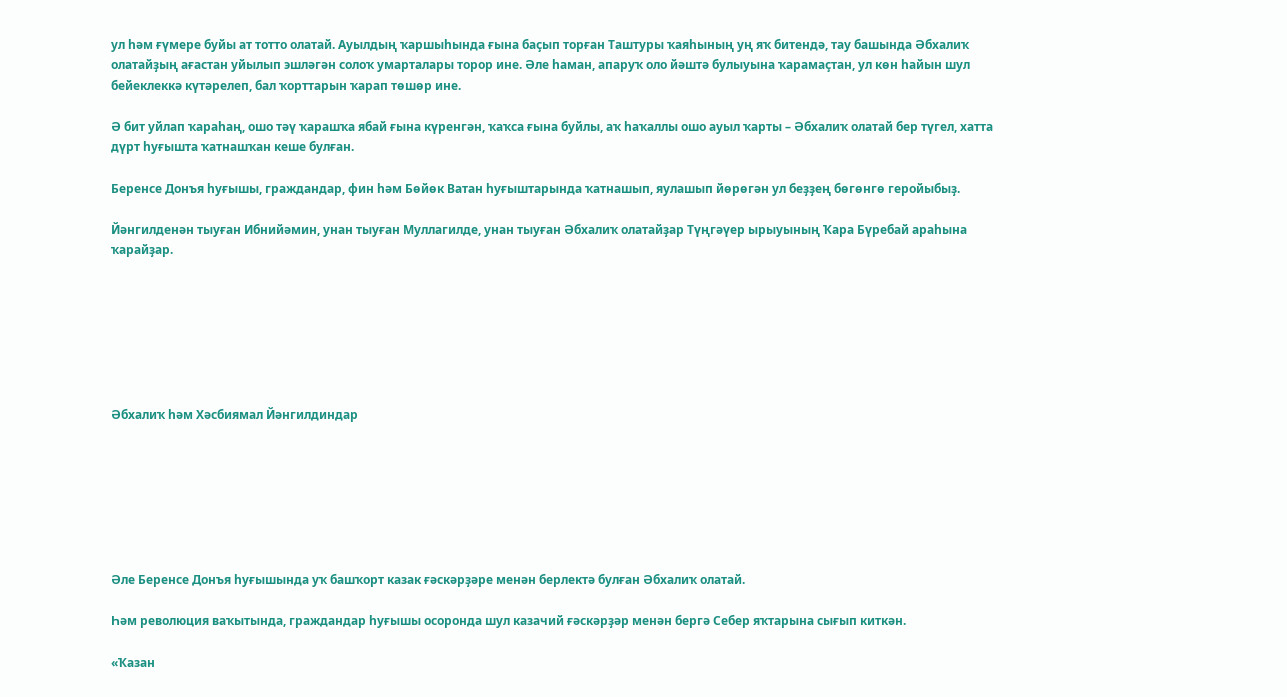ул һәм ғүмере буйы ат тотто олатай. Ауылдың ҡаршыһында ғына баҫып торған Таштуры ҡаяһының уң яҡ битендә, тау башында Әбхалиҡ олатайҙың ағастан уйылып эшләгән солоҡ умарталары торор ине. Әле һаман, апаруҡ оло йәштә булыуына ҡарамаҫтан, ул көн һайын шул бейеклеккә күтәрелеп, бал ҡорттарын ҡарап төшөр ине.

Ә бит уйлап ҡараһаң, ошо тәү ҡарашҡа ябай ғына күренгән, ҡаҡса ғына буйлы, аҡ һаҡаллы ошо ауыл ҡарты – Әбхалиҡ олатай бер түгел, хатта дүрт һуғышта ҡатнашҡан кеше булған.

Беренсе Донъя һуғышы, граждандар, фин һәм Бөйөк Ватан һуғыштарында ҡатнашып, яулашып йөрөгән ул беҙҙең бөгөнгө геройыбыҙ.

Йәнгилденән тыуған Ибнийәмин, унан тыуған Муллагилде, унан тыуған Әбхалиҡ олатайҙар Түңгәүер ырыуының Ҡара Бүребай араһына ҡарайҙар.







Әбхалиҡ һәм Хәсбиямал Йәнгилдиндар







Әле Беренсе Донъя һуғышында уҡ башҡорт казак ғәскәрҙәре менән берлектә булған Әбхалиҡ олатай.

Һәм революция ваҡытында, граждандар һуғышы осоронда шул казачий ғәскәрҙәр менән бергә Себер яҡтарына сығып киткән.

«Ҡазан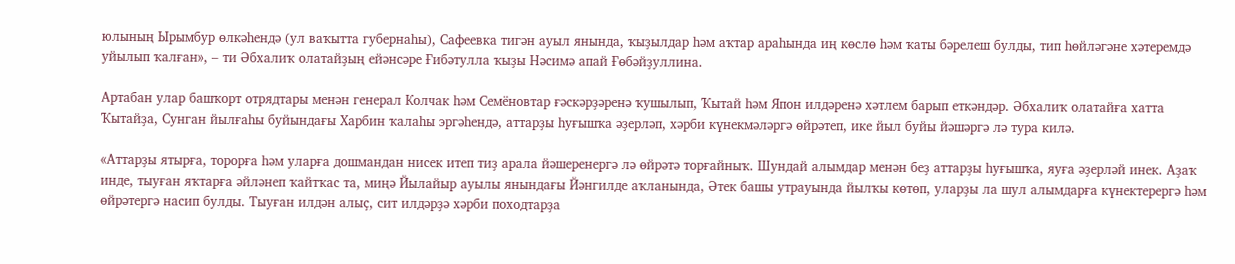юлының Ырымбур өлкәһендә (ул ваҡытта губернаһы), Сафеевка тигән ауыл янында, ҡыҙылдар һәм аҡтар араһында иң көслө һәм ҡаты бәрелеш булды, тип һөйләгәне хәтеремдә уйылып ҡалған», – ти Әбхалиҡ олатайҙың ейәнсәре Ғибәтулла ҡыҙы Нәсимә апай Ғөбәйҙуллина.

Артабан улар башҡорт отрядтары менән генерал Колчак һәм Семёновтар ғәскәрҙәренә ҡушылып, Ҡытай һәм Япон илдәренә хәтлем барып еткәндәр. Әбхалиҡ олатайға хатта Ҡытайҙа, Сунган йылғаһы буйындағы Харбин ҡалаһы эргәһендә, аттарҙы һуғышҡа әҙерләп, хәрби күнекмәләргә өйрәтеп, ике йыл буйы йәшәргә лә тура килә.

«Аттарҙы ятырға, торорға һәм уларға дошмандан нисек итеп тиҙ арала йәшеренергә лә өйрәтә торғайныҡ. Шундай алымдар менән беҙ аттарҙы һуғышҡа, яуға әҙерләй инек. Аҙаҡ инде, тыуған яҡтарға әйләнеп ҡайтҡас та, миңә Йылайыр ауылы янындағы Йәнгилде аҡланында, Әтек башы утрауында йылҡы көтөп, уларҙы ла шул алымдарға күнектерергә һәм өйрәтергә насип булды. Тыуған илдән алыҫ, сит илдәрҙә хәрби походтарҙа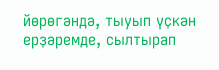йөрөгәндә, тыуып үҫкән ерҙәремде, сылтырап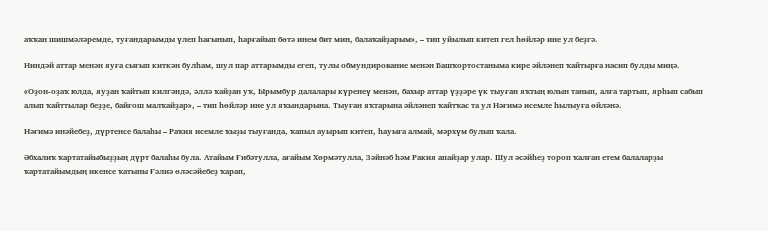аҡҡан шишмәләремде, туғандарымды үлеп һағынып, һарғайып бөтә инем бит мин, балаҡайҙарым», – тип уйылып китеп гел һөйләр ине ул беҙгә.

Ниндәй аттар менән яуға сығып киткән булһам, шул пар аттарымды егеп, тулы обмундирование менән Башҡортостаныма кире әйләнеп ҡайтырға насип булды миңә.

«Оҙон-оҙаҡ юлда, яуҙан ҡайтып килгәндә, әллә ҡайҙан уҡ, Ырымбур далалары күренеү менән, бахыр аттар үҙҙәре үк тыуған яҡтың юлын танып, алға тартып, ярһып сабып алып ҡайттылар беҙҙе, байғош малҡайҙар», – тип һөйләр ине ул яҡындарына. Тыуған яҡтарына әйләнеп ҡайтҡас та ул Нәғимә исемле һылыуға өйләнә.

Нәғимә инәйебеҙ, дүртенсе балаһы – Раҡия исемле ҡыҙы тыуғанда, ҡапыл ауырып китеп, һауыға алмай, мәрхүм булып ҡала.

Әбхалиҡ ҡартатайыбыҙҙың дүрт балаһы була. Атайым Ғибәтулла, ағайым Хөрмәтулла, Зәйнәб һәм Ракия апайҙар улар. Шул әсәйһеҙ тороп ҡалған етем балаларҙы ҡартатайымдың икенсе ҡатыны Ғәлиә өләсәйебеҙ ҡарап,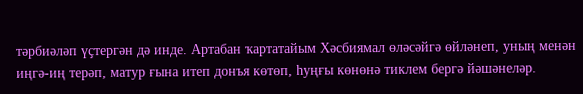тәрбиәләп үҫтергән дә инде. Артабан ҡартатайым Хәсбиямал өләсәйгә өйләнеп, уның менән иңгә-иң терәп, матур ғына итеп донъя көтөп, һуңғы көнөнә тиклем бергә йәшәнеләр.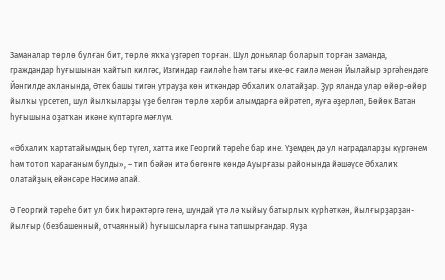Заманалар төрлө булған бит, төрлө яҡҡа үҙгәреп торған. Шул доньялар боларып торған заманда, граждандар һуғышынан ҡайтып килгәс, Изгиндар ғаиләһе һәм тағы ике-өс ғаилә менән Йылайыр эргәһендәге Йәнгилде аҡланында, Әтек башы тигән утрауҙа көн иткәндәр Әбхалиҡ олатайҙар. Ҙур яланда улар өйөр-өйөр йылҡы үрсетеп, шул йылҡыларҙы үҙе белгән төрлө хәрби алымдарға өйрәтеп, яуға әҙерләп, Бөйөк Ватан һуғышына оҙатҡан икәне күптәргә мәғлүм.

«Әбхалиҡ ҡартатайымдың бер түгел, хатта ике Георгий тәреһе бар ине. Үҙемдең дә ул наградаларҙы күргәнем һәм тотоп ҡарағаным булды», – тип бәйән итә бөгөнгө көндә Ауырғазы районында йәшәүсе Әбхалиҡ олатайҙың ейәнсәре Нәсимә апай.

Ә Георгий тәреһе бит ул бик һирәктәргә генә, шундай үтә лә ҡыйыу батырлыҡ күрһәткән, йылғырҙарҙан-йылғыр (безбашенный, отчаянный) һуғышсыларға ғына тапшырғандар. Яуҙа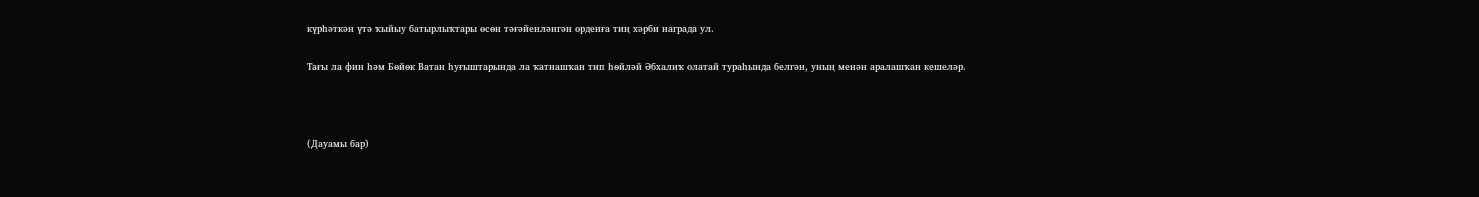күрһәткән үтә ҡыйыу батырлыҡтары өсөн тәғәйенләнгән орденға тиң хәрби награда ул.

Тағы ла фин һәм Бөйөк Ватан һуғыштарында ла ҡатнашҡан тип һөйләй Әбхалиҡ олатай тураһында белгән, уның менән аралашҡан кешеләр.



(Дауамы бар)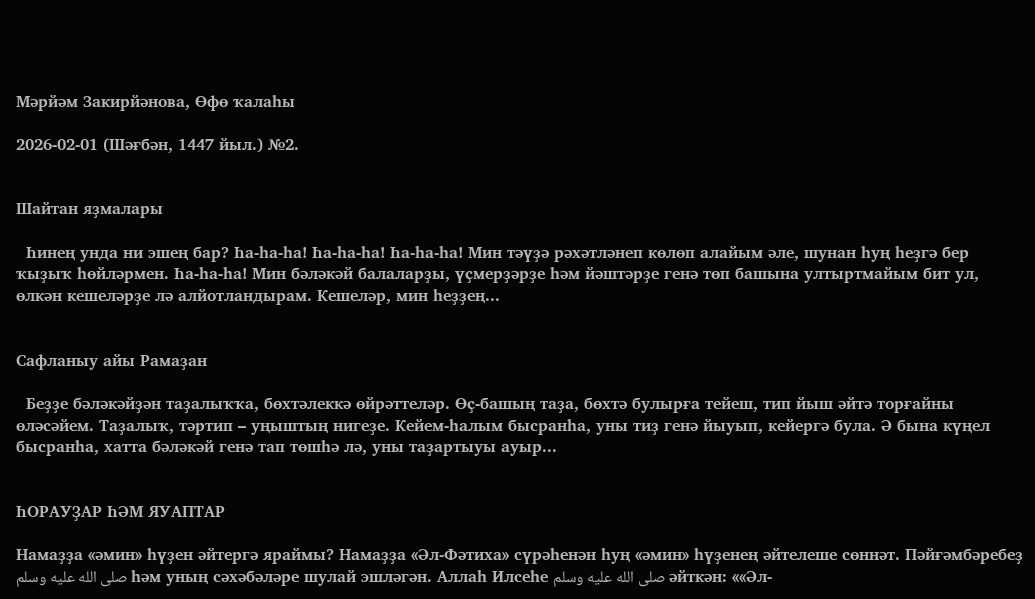Мәрйәм Закирйәнова, Өфө ҡалаһы

2026-02-01 (Шәғбән, 1447 йыл.) №2.


Шайтан яҙмалары

  Һинең унда ни эшең бар? Һа-һа-һа! Һа-һа-һа! Һа-һа-һа! Мин тәүҙә рәхәтләнеп көлөп алайым әле, шунан һуң һеҙгә бер ҡыҙыҡ һөйләрмен. Һа-һа-һа! Мин бәләкәй балаларҙы, үҫмерҙәрҙе һәм йәштәрҙе генә төп башына ултыртмайым бит ул, өлкән кешеләрҙе лә алйотландырам. Кешеләр, мин һеҙҙең...


Сафланыу айы Рамаҙан

  Беҙҙе бәләкәйҙән таҙалыҡҡа, бөхтәлеккә өйрәттеләр. Өҫ-башың таҙа, бөхтә булырға тейеш, тип йыш әйтә торғайны өләсәйем. Таҙалыҡ, тәртип – уңыштың нигеҙе. Кейем-һалым бысранһа, уны тиҙ генә йыуып, кейергә була. Ә бына күңел бысранһа, хатта бәләкәй генә тап төшһә лә, уны таҙартыуы ауыр...


ҺОРАУҘАР ҺӘМ ЯУАПТАР

Намаҙҙа «әмин» һүҙен әйтергә яраймы? Намаҙҙа «Әл-Фәтиха» сүрәһенән һуң «әмин» һүҙенең әйтелеше сөннәт. Пәйғәмбәребеҙ صلى الله عليه وسلم һәм уның сәхәбәләре шулай эшләгән. Аллаһ Илсеһе صلى الله عليه وسلم әйткән: ««Әл-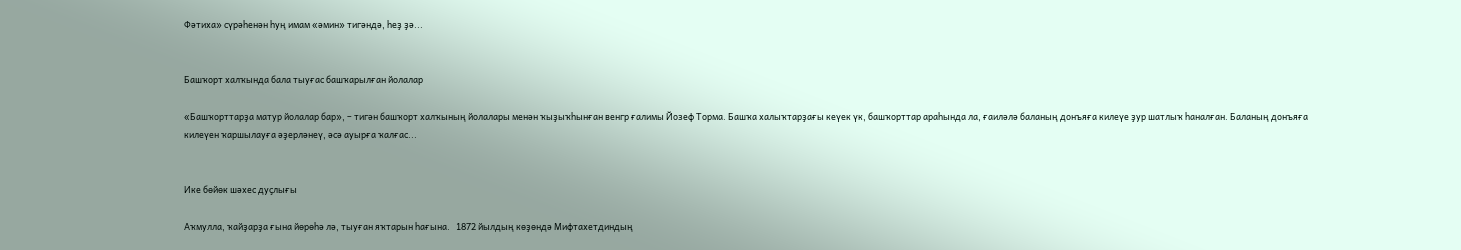Фәтиха» сүрәһенән һуң имам «әмин» тигәндә, һеҙ ҙә...


Башҡорт халҡында бала тыуғас башҡарылған йолалар

«Башҡорттарҙа матур йолалар бар», – тигән башҡорт халҡының йолалары менән ҡыҙыҡһынған венгр ғалимы Йозеф Торма. Башҡа халыҡтарҙағы кеүек үк, башҡорттар араһында ла, ғаиләлә баланың донъяға килеүе ҙур шатлыҡ һаналған. Баланың донъяға килеүен ҡаршылауға әҙерләнеү, әсә ауырға ҡалғас...


Ике бөйөк шәхес дуҫлығы

Аҡмулла, ҡайҙарҙа ғына йөрөһә лә, тыуған яҡтарын һағына.   1872 йылдың көҙөндә Мифтахетдиндың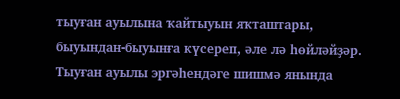тыуған ауылына ҡайтыуын яҡташтары, быуындан-быуынға күсереп, әле лә һөйләйҙәр. Тыуған ауылы эргәһендәге шишмә янында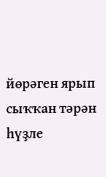йөрәген ярып сыҡҡан тәрән һүҙле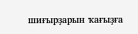шиғырҙарын ҡағыҙға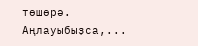төшөрә.   Аңлауыбыҙса,...